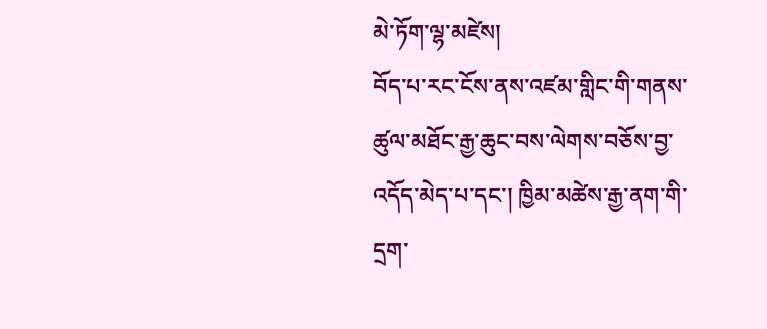མེ་ཏོག་ལྷ་མཛེས།
བོད་པ་རང་ངོས་ནས་འཛམ་གླིང་གི་གནས་ཚུལ་མཐོང་རྒྱ་ཆུང་བས་ལེགས་བཅོས་བྱ་འདོད་མེད་པ་དང་། ཁྱིམ་མཚེས་རྒྱ་ནག་གི་དྲག་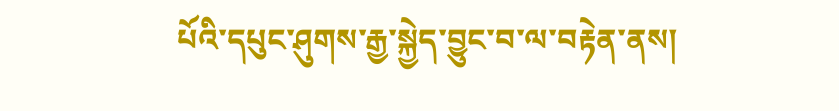པོའི་དཔུང་ཤུགས་རྒྱ་སྐྱེད་བྱུང་བ་ལ་བརྟེན་ནས།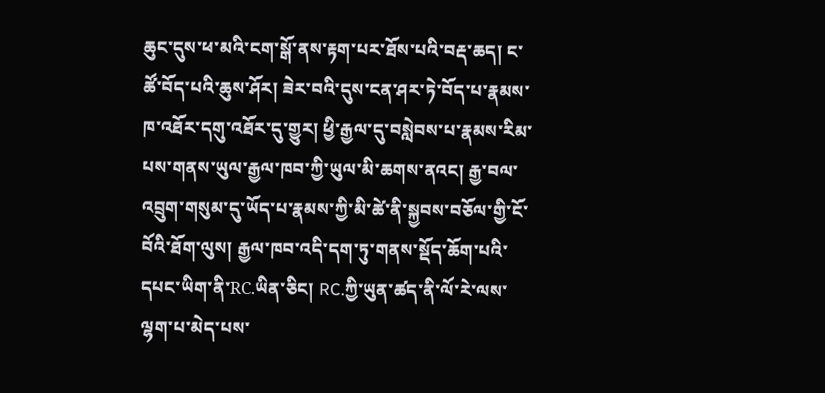ཆུང་དུས་ཕ་མའི་ངག་སྒོ་ནས་རྟག་པར་ཐོས་པའི་བརྡ་ཆད། ང་ཚོ་བོད་པའི་ཆུས་ཤོར། ཟེར་བའི་དུས་ངན་ཤར་ཏེ་བོད་པ་རྣམས་ཁ་འཐོར་དགུ་འཐོར་དུ་གྱུར། ཕྱི་རྒྱལ་དུ་བསླེབས་པ་རྣམས་རིམ་པས་གནས་ཡུལ་རྒྱལ་ཁབ་ཀྱི་ཡུལ་མི་ཆགས་ནའང། རྒྱ་བལ་འབྲུག་གསུམ་དུ་ཡོད་པ་རྣམས་ཀྱི་མི་ཚེ་ནི་སྐྱབས་བཅོལ་གྱི་ངོ་བོའི་ཐོག་ལུས། རྒྱལ་ཁབ་འདི་དག་ཏུ་གནས་སྡོད་ཆོག་པའི་དཔང་ཡིག་ནི་RC.ཡིན་ཅིང། RC.ཀྱི་ཡུན་ཚད་ནི་ལོ་རེ་ལས་ལྷག་པ་མེད་པས་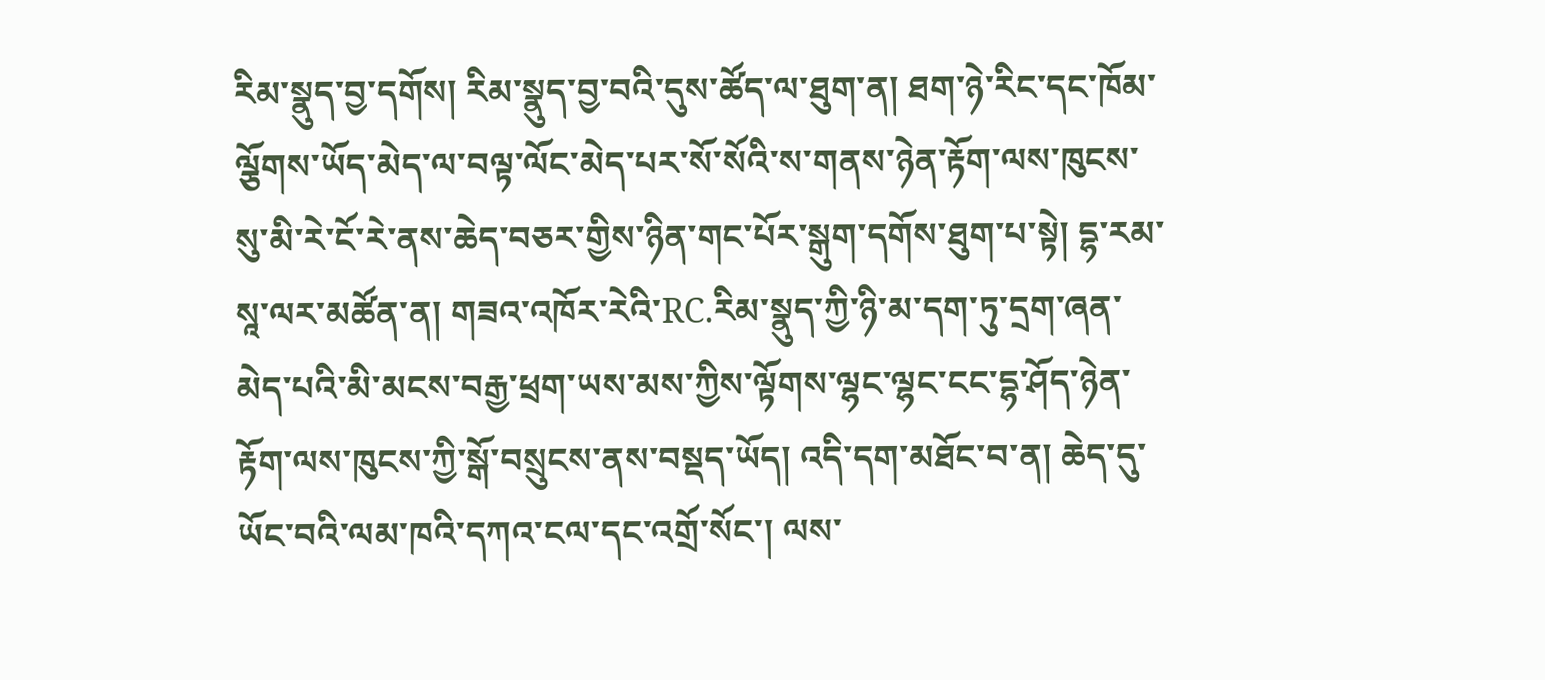རིམ་སྣུད་བྱ་དགོས། རིམ་སྣུད་བྱ་བའི་དུས་ཚོད་ལ་ཐུག་ན། ཐག་ཉེ་རིང་དང་ཁོམ་ལྕོགས་ཡོད་མེད་ལ་བལྟ་ལོང་མེད་པར་སོ་སོའི་ས་གནས་ཉེན་རྟོག་ལས་ཁུངས་སུ་མི་རེ་ངོ་རེ་ནས་ཆེད་བཅར་གྱིས་ཉིན་གང་པོར་སྒུག་དགོས་ཐུག་པ་སྟེ། དྷ་རམ་སཱ་ལར་མཚོན་ན། གཟའ་འཁོར་རེའི་RC.རིམ་སྣུད་ཀྱི་ཉི་མ་དག་ཏུ་དྲག་ཞན་མེད་པའི་མི་མངས་བརྒྱ་ཕྲག་ཡས་མས་ཀྱིས་ལྟོགས་ལྷང་ལྷང་ངང་དྷ་ཤོད་ཉེན་རྟོག་ལས་ཁུངས་ཀྱི་སྒོ་བསྲུངས་ནས་བསྡད་ཡོད། འདི་དག་མཐོང་བ་ན། ཆེད་དུ་ཡོང་བའི་ལམ་ཁའི་དཀའ་ངལ་དང་འགྲོ་སོང་། ལས་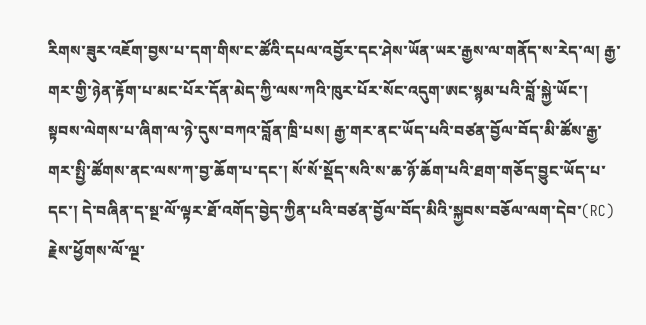རིགས་ཟུར་འཇོག་བྱས་པ་དག་གིས་ང་ཚོའི་དཔལ་འབྱོར་དང་ཤེས་ཡོན་ཡར་རྒྱས་ལ་གནོད་ས་རེད་ལ། རྒྱ་གར་གྱི་ཉེན་རྟོག་པ་མང་པོར་དོན་མེད་ཀྱི་ལས་ཀའི་ཁུར་པོར་སོང་འདུག་ཨང་སྙམ་པའི་བློ་སྐྱེ་ཡོང་། སྟབས་ལེགས་པ་ཞིག་ལ་ཉེ་དུས་བཀའ་བློན་ཁྲི་པས། རྒྱ་གར་ནང་ཡོད་པའི་བཙན་བྱོལ་བོད་མི་ཚོས་རྒྱ་གར་སྤྱི་ཚོགས་ནང་ལས་ཀ་བྱ་ཆོག་པ་དང་། སོ་སོ་སྡོད་སའི་ས་ཆ་ཉོ་ཆོག་པའི་ཐག་གཅོད་བྱུང་ཡོད་པ་དང་། དེ་བཞིན་ད་སྔ་ལོ་ལྟར་ཐོ་འགོད་བྱེད་ཀྱིན་པའི་བཙན་བྱོལ་བོད་མིའི་སྐྱབས་བཅོལ་ལག་དེབ་(RC) རྗེས་ཕྱོགས་ལོ་ལྔ་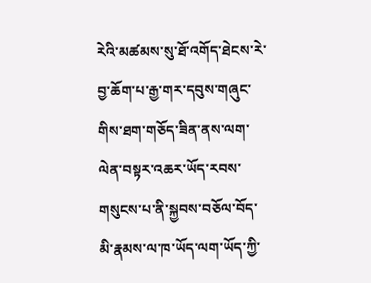རེའི་མཚམས་སུ་ཐོ་འགོད་ཐེངས་རེ་བྱ་ཆོག་པ་རྒྱ་གར་དབུས་གཞུང་གིས་ཐག་གཅོད་ཟིན་ནས་ལག་ལེན་བསྟར་འཆར་ཡོད་རབས་གསུངས་པ་ནི་སྐྱབས་བཅོལ་བོད་མི་རྣམས་ལ་ཁ་ཡོད་ལག་ཡོད་ཀྱི་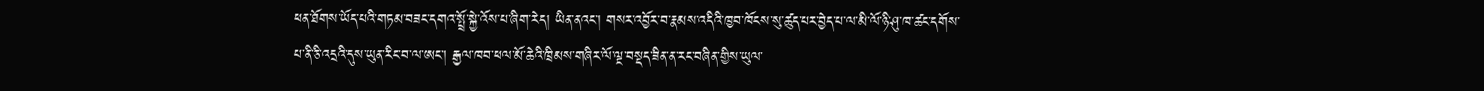ཕན་ཐོགས་ཡོད་པའི་གཏམ་བཟང་དགའ་སྤྲོ་སྐྱེ་འོས་པ་ཞིག་རེད། ཡིན་ནའང་། གསར་འབྱོར་བ་རྣམས་འདིའི་ཁྱབ་ཁོངས་སུ་ཚུད་པར་བྱེད་པ་ལ་མི་ལོ་ཉི་ཤུ་ཁ་ཚང་དགོས་པ་ནི་ཅི་འདྲའི་དུས་ཡུན་རིང་བ་ལ་ཨང་། རྒྱལ་ཁབ་ཕལ་མོ་ཆེའི་ཁྲིམས་གཞིར་ལོ་ལྔ་བསྡད་ཟིན་ན་རང་བཞིན་གྱིས་ཡུལ་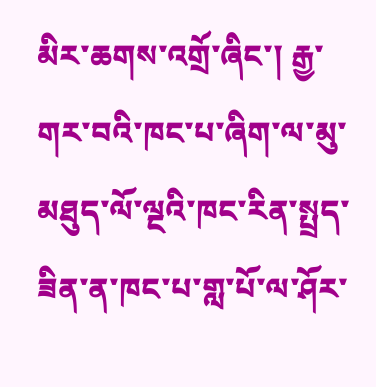མིར་ཆགས་འགྲོ་ཞིང་། རྒྱ་གར་བའི་ཁང་པ་ཞིག་ལ་མུ་མཐུད་ལོ་ལྔའི་ཁང་རིན་སྤྲད་ཟིན་ན་ཁང་པ་གླ་པོ་ལ་ཤོར་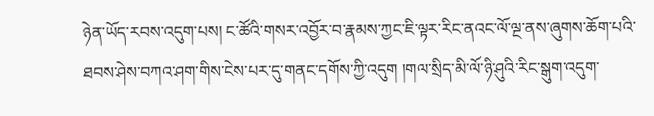ཉེན་ཡོད་རབས་འདུག་པས། ང་ཚོའི་གསར་འབྱོར་བ་རྣམས་ཀྱང་ཇི་ལྟར་རིང་ནའང་ལོ་ལྔ་ནས་ཞུགས་ཆོག་པའི་ཐབས་ཤེས་བཀའ་ཤག་གིས་ངེས་པར་དུ་གནང་དགོས་ཀྱི་འདུག །གལ་སྲིད་མི་ལོ་ཉི་ཤུའི་རིང་སྒུག་འདུག་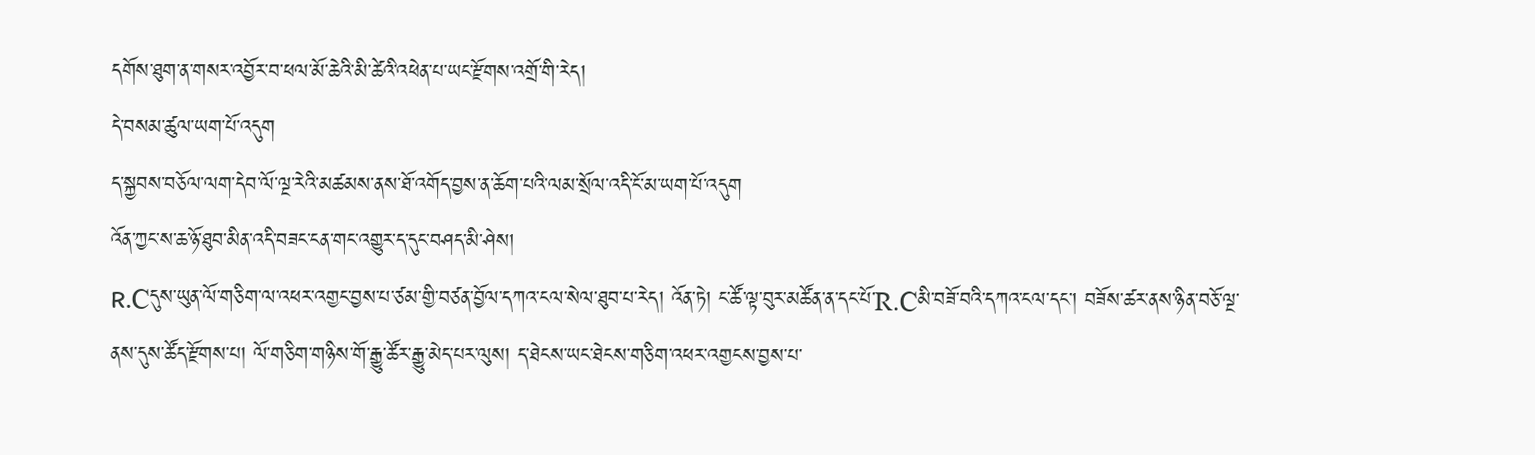དགོས་ཐུག་ན་གསར་འབྱོར་བ་ཕལ་མོ་ཆེའི་མི་ཚེའི་འཕེན་པ་ཡང་རྫོགས་འགྲོ་གི་རེད།
དེ་བསམ་ཚུལ་ཡག་པོ་འདུག
ད་སྐྱབས་བཅོལ་ལག་དེབ་ལོ་ལྔ་རེའི་མཚམས་ནས་ཐོ་འགོད་བྱས་ན་ཆོག་པའི་ལམ་སྲོལ་འདི་ངོ་མ་ཡག་པོ་འདུག
འོན་ཀྱང་ས་ཆ་ཉོ་ཐུབ་མིན་འདི་བཟང་ངན་གང་འགྱུར་ད་དུང་བཤད་མི་ཤེས།
R.Cདུས་ཡུན་ལོ་གཅིག་ལ་འཕར་འགྱང་བྱས་པ་ཙམ་གྱི་བཙན་བྱོལ་དཀའ་ངལ་སེལ་ཐུབ་པ་རེད། འོན་ཏེ། ང་ཚོ་ལྟ་བུར་མཚོན་ན་དང་པོ་R.Cམི་བཟོ་བའི་དཀའ་ངལ་དང་། བཟོས་ཚར་ནས་ཉིན་བཅོ་ལྔ་ནས་དུས་ཚོད་རྫོགས་པ། ལོ་གཅིག་གཉིས་གོ་རྒྱུ་ཚོར་རྒྱུ་མེད་པར་ལུས། ད་ཐེངས་ཡང་ཐེངས་གཅིག་འཕར་འགྱངས་བྱས་པ་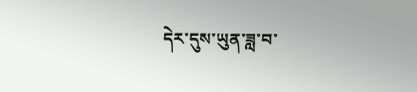དེར་དུས་ཡུན་ཟླ་བ་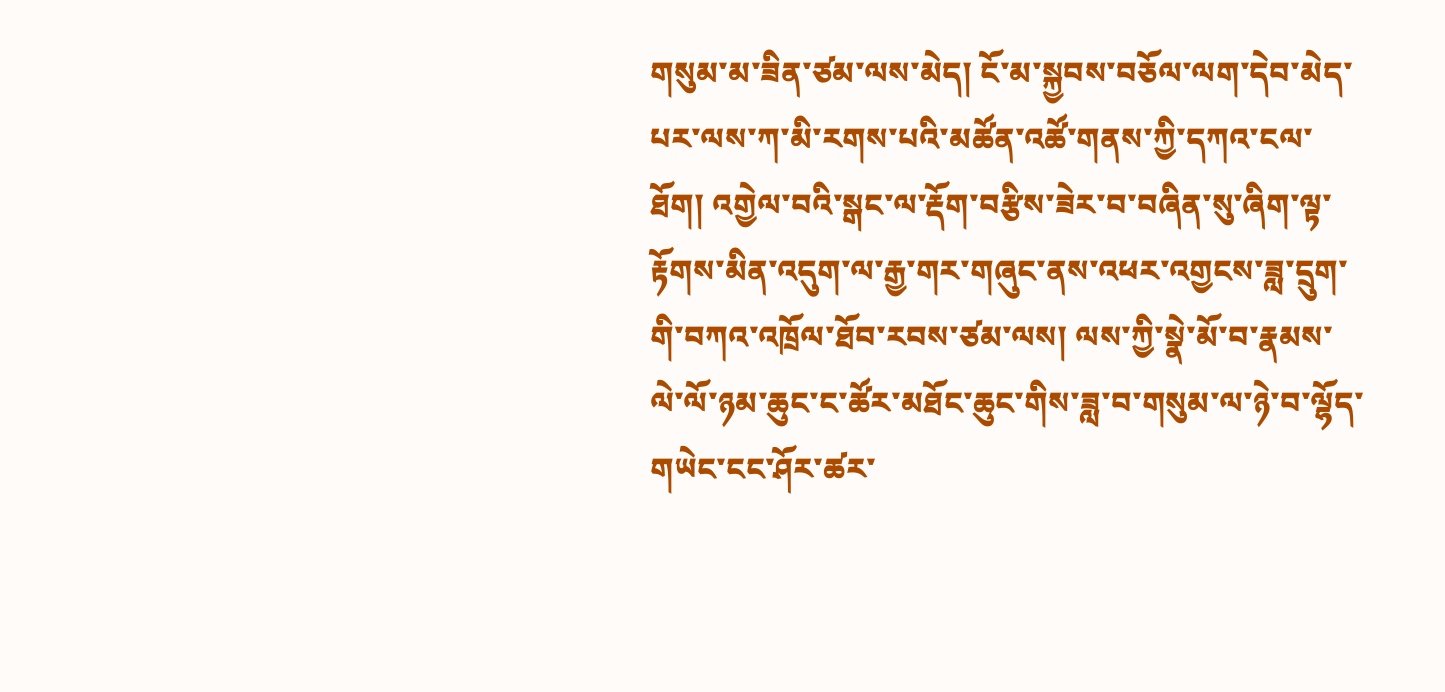གསུམ་མ་ཟིན་ཙམ་ལས་མེད། ངོ་མ་སྐྱབས་བཅོལ་ལག་དེབ་མེད་པར་ལས་ཀ་མི་རགས་པའི་མཚོན་འཚོ་གནས་ཀྱི་དཀའ་ངལ་ཐོག། འགྱེལ་བའི་སྒང་ལ་རྡོག་བརྩིས་ཟེར་བ་བཞིན་སུ་ཞིག་ལྟ་རྟོགས་མིན་འདུག་ལ་རྒྱ་གར་གཞུང་ནས་འཕར་འགྱངས་ཟླ་དྲུག་གི་བཀའ་འཁྲོལ་ཐོབ་རབས་ཙམ་ལས། ལས་ཀྱི་སྣེ་མོ་བ་རྣམས་ལེ་ལོ་ཉམ་ཆུང་ང་ཚོར་མཐོང་ཆུང་གིས་ཟླ་བ་གསུམ་ལ་ཉེ་བ་ལྷོད་གཡེང་ངང་ཤོར་ཚར་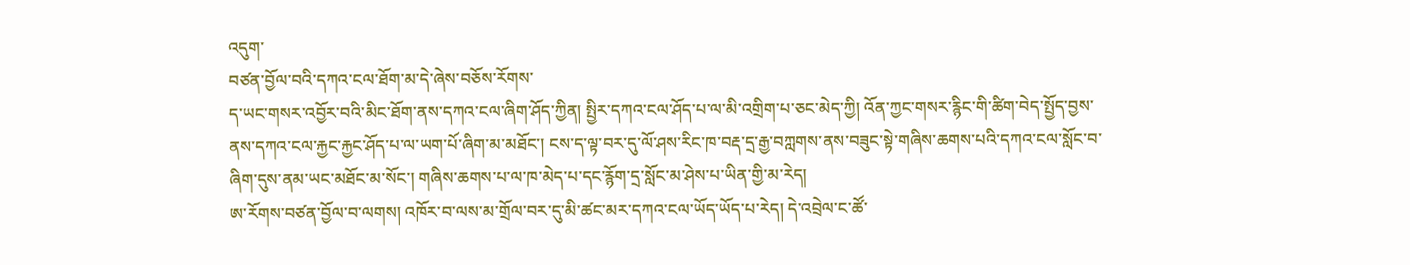འདུག་
བཙན་བྱོལ་བའི་དཀའ་ངལ་ཐོག་མ་དེ་ཞེས་བཅོས་རོགས་
ད་ཡང་གསར་འབྱོར་བའི་མིང་ཐོག་ནས་དཀའ་ངལ་ཞིག་ཤོད་ཀྱིན། སྤྱིར་དཀའ་ངལ་ཤོད་པ་ལ་མི་འགྲིག་པ་ཅང་མེད་ཀྱི། འོན་ཀྱང་གསར་རྙིང་གི་ཚིག་བེད་སྤྱོད་བྱས་ནས་དཀའ་ངལ་རྐྱང་རྐྱང་ཤོད་པ་ལ་ཡག་པོ་ཞིག་མ་མཐོང་། ངས་ད་ལྟ་བར་དུ་ལོ་ཤས་རིང་ཁ་བརྡ་དྲ་རྒྱ་བཀླགས་ནས་བཟུང་སྟེ་གཞིས་ཆགས་པའི་དཀའ་ངལ་སློང་བ་ཞིག་དུས་ནམ་ཡང་མཐོང་མ་སོང་། གཞིས་ཆགས་པ་ལ་ཁ་མེད་པ་དང་རྙོག་དྲ་སློང་མ་ཤེས་པ་ཡིན་གྱི་མ་རེད།
ཨ་རོགས་བཙན་བྱོལ་བ་ལགས། འཁོར་བ་ལས་མ་གྲོལ་བར་དུ་མི་ཚང་མར་དཀའ་ངལ་ཡོད་ཡོད་པ་རེད། དེ་འབྲེལ་ང་ཚོ་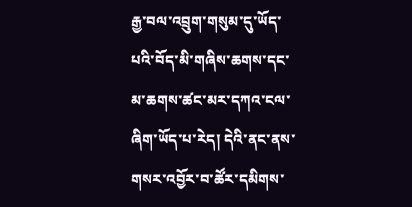རྒྱ་བལ་འབྲུག་གསུམ་དུ་ཡོད་པའི་བོད་མི་གཞིས་ཆགས་དང་མ་ཆགས་ཚང་མར་དཀའ་ངལ་ཞིག་ཡོད་པ་རེད། དེའི་ནང་ནས་གསར་འབྱོར་བ་ཚོར་དམིགས་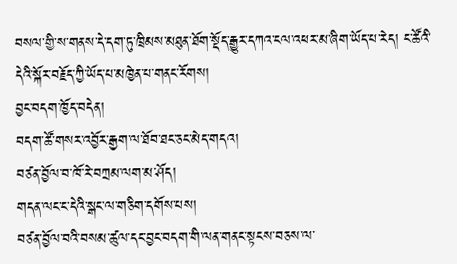བསལ་གྱི་ས་གནས་དེ་དག་ཏུ་ཁྲིམས་མཐུན་ཐོག་སྡོད་རྒྱུར་དཀའ་ངལ་འཕར་མ་ཞིག་ཡོད་པ་རེད། ང་ཚོའི་དེའི་སྐོར་བརྗོད་ཀྱི་ཡོད་པ་མཁྱེན་པ་གནང་རོགས།
བྱང་བདག་ཁྱོད་བདེན།
བདག་ཚོ་གསར་འབྱོར་རྒྱག་ལ་ཐོབ་ཐང་ཅང་མེད་གདའ།
བཙན་བྱོལ་བ་ཁོ་རེ་བཀྲམ་ལག་མ་ཤོད།
གདན་ལང་ང་དེའི་སྒང་ལ་གཅིག་དགོས་པས།
བཙན་བྱོལ་བའི་བསམ་ཚུལ་དང་བྱང་བདག་གི་ལན་གནང་སྟངས་བཅས་ལ་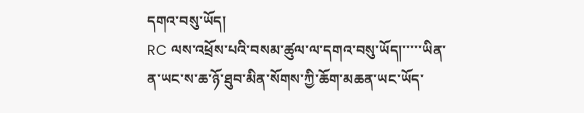དགའ་བསུ་ཡོད།
RC ལས་འཕྲོས་པའི་བསམ་ཚུལ་ལ་དགའ་བསུ་ཡོད།་་་་་ཡིན་ན་ཡང་ས་ཆ་ཉོ་ཐུབ་མིན་སོགས་ཀྱི་ཆོག་མཆན་ཡང་ཡོད་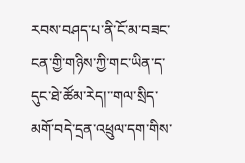རབས་བཤད་པ་ནི་ངོ་མ་བཟང་ངན་གྱི་གཉིས་ཀྱི་གང་ཡིན་ད་དུང་ཐེ་ཚོམ་རེད།་་གལ་སྲིད་མགོ་བདེ་དྲན་འཕྲུལ་དག་གིས་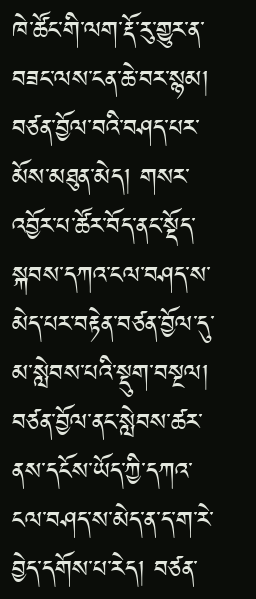ཁེ་ཚོང་གི་ལག་རྡོ་རུ་གྱུར་ན་བཟང་ལས་ངན་ཆེ་བར་སྙམ།
བཙན་བྱོལ་བའི་བཤད་པར་མོས་མཐུན་མེད། གསར་འབྱོར་པ་ཚོར་བོད་ནང་སྡོད་སྐབས་དཀའ་ངལ་བཤད་ས་མེད་པར་བརྟེན་བཙན་བྱོལ་དུ་མ་སླེབས་པའི་སྡུག་བསྔལ། བཙན་བྱོལ་ནང་སླེབས་ཚར་ནས་དངོས་ཡོད་ཀྱི་དཀའ་ངལ་བཤད་ས་མེད་ན་ད་ག་རེ་བྱེད་དགོས་པ་རེད། བཙན་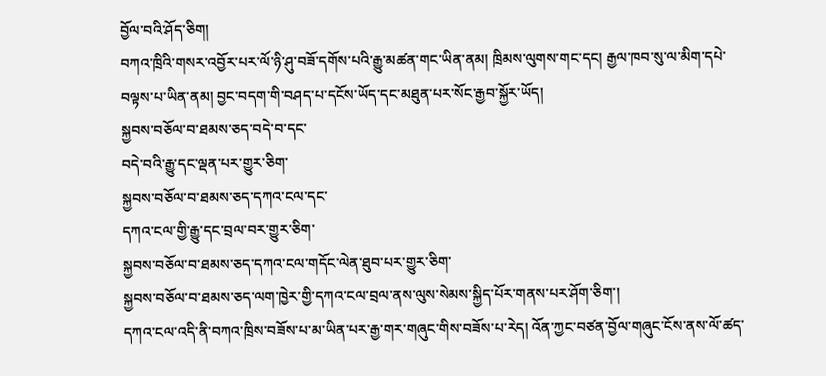བྱོལ་བའི་ཤོད་ཅིག།
བཀའ་ཁྲིའི་གསར་འབྱོར་པར་ལོ་ཉི་ཤུ་བཟོ་དགོས་པའི་རྒྱུ་མཚན་གང་ཡིན་ནམ། ཁྲིམས་ལུགས་གང་དང། རྒྱལ་ཁབ་སུ་ལ་མིག་དཔེ་བལྟས་པ་ཡིན་ནམ། བྱང་བདག་གི་བཤད་པ་དངོས་ཡོད་དང་མཐུན་པར་སོང་རྒྱབ་སྐྱོར་ཡོད།
སྐྱབས་བཅོལ་བ་ཐམས་ཅད་བདེ་བ་དང་
བདེ་བའི་རྒྱུ་དང་ལྡན་པར་གྱུར་ཅིག་
སྐྱབས་བཅོལ་བ་ཐམས་ཅད་དཀའ་ངལ་དང་
དཀའ་ངལ་གྱི་རྒྱུ་དང་བྲལ་བར་གྱུར་ཅིག་
སྐྱབས་བཅོལ་བ་ཐམས་ཅད་དཀའ་ངལ་གདོང་ལེན་ཐུབ་པར་གྱུར་ཅིག་
སྐྱབས་བཅོལ་བ་ཐམས་ཅད་ལག་ཁྱེར་གྱི་དཀའ་ངལ་བྲལ་ནས་ལུས་སེམས་སྐྱིད་པོར་གནས་པར་ཤོག་ཅིག་།
དཀའ་ངལ་འདི་ནི་བཀའ་ཁྲིས་བཟོས་པ་མ་ཡིན་པར་རྒྱ་གར་གཞུང་གིས་བཟོས་པ་རེད། འོན་ཀྱང་བཙན་བྱོལ་གཞུང་ངོས་ནས་ལོ་ཚད་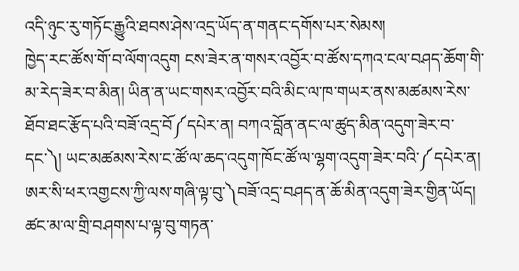འདི་ཉུང་རུ་གཏོང་རྒྱུའི་ཐབས་ཤེས་འདྲ་ཡོད་ན་གནང་དགོས་པར་སེམས།
ཁྱེད་རང་ཚོས་གོ་བ་ལོག་འདུག ངས་ཟེར་ན་གསར་འབྱོར་བ་ཚོས་དཀའ་ངལ་བཤད་ཆོག་གི་མ་རེད་ཟེར་བ་མིན། ཡིན་ན་ཡང་གསར་འབྱོར་བའི་མིང་ལ་ཁ་གཡར་ནས་མཚམས་རེས་ཐོབ་ཐང་རྩོད་པའི་བཟོ་འདྲ་བོ༼དཔེར་ན། བཀའ་བློན་ནང་ལ་ཚུད་མིན་འདུག་ཟེར་བ་དང་༽། ཡང་མཚམས་རེས་ང་ཚོ་ལ་ཆད་འདུག་ཁོང་ཚོ་ལ་ལྷག་འདུག་ཟེར་བའི་༼དཔེར་ན། ཨར་སི་ཕར་འགྱངས་ཀྱི་ལས་གཞི་ལྟ་བུ་༽བཟོ་འདྲ་བཤད་ན་ཆོ་མིན་འདུག་ཟེར་གྱིན་ཡོད། ཚང་མ་ལ་གྲི་བཤགས་པ་ལྟ་བུ་གཏན་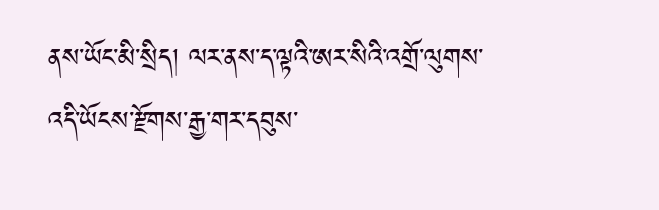ནས་ཡོང་མི་སྲིད། ལར་ནས་ད་ལྟའི་ཨར་སིའི་འགྲོ་ལུགས་འདི་ཡོངས་རྫོགས་རྒྱ་གར་དབུས་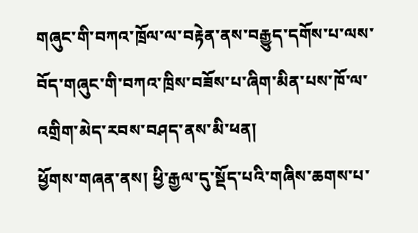གཞུང་གི་བཀའ་ཁྲོལ་ལ་བརྟེན་ནས་བརྒྱུད་དགོས་པ་ལས་བོད་གཞུང་གི་བཀའ་ཁྲིས་བཟོས་པ་ཞིག་མིན་པས་ཁོ་ལ་འགྲིག་མེད་རབས་བཤད་ནས་མི་ཕན།
ཕྱོགས་གཞན་ནས། ཕྱི་རྒྱལ་དུ་སྡོད་པའི་གཞིས་ཆགས་པ་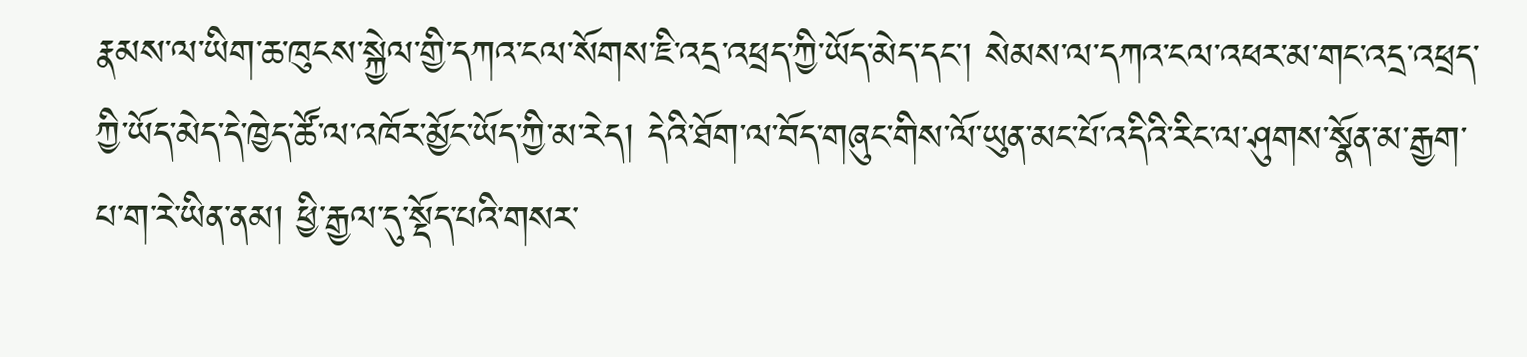རྣམས་ལ་ཡིག་ཆ་ཁུངས་སྐྱེལ་གྱི་དཀའ་ངལ་སོགས་ཇི་འདྲ་འཕྲད་ཀྱི་ཡོད་མེད་དང་། སེམས་ལ་དཀའ་ངལ་འཕར་མ་གང་འདྲ་འཕྲད་ཀྱི་ཡོད་མེད་དེ་ཁྱེད་ཚོ་ལ་འཁོར་མྱོང་ཡོད་ཀྱི་མ་རེད། དེའི་ཐོག་ལ་བོད་གཞུང་གིས་ལོ་ཡུན་མང་པོ་འདིའི་རིང་ལ་ཤུགས་སྣོན་མ་རྒྱག་པ་ག་རེ་ཡིན་ནམ། ཕྱི་རྒྱལ་དུ་སྡོད་པའི་གསར་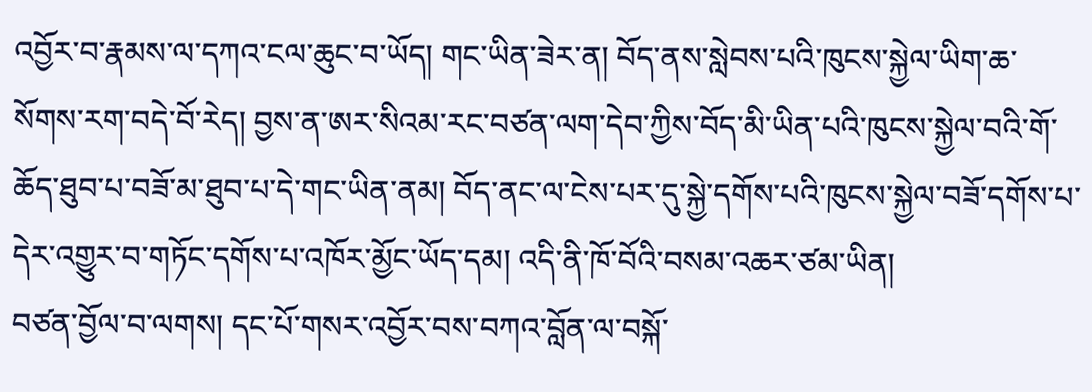འབྱོར་བ་རྣམས་ལ་དཀའ་ངལ་ཆུང་བ་ཡོད། གང་ཡིན་ཟེར་ན། བོད་ནས་སླེབས་པའི་ཁུངས་སྐྱེལ་ཡིག་ཆ་སོགས་རག་བདེ་བོ་རེད། བྱས་ན་ཨར་སིའམ་རང་བཙན་ལག་དེབ་ཀྱིས་བོད་མི་ཡིན་པའི་ཁུངས་སྐྱེལ་བའི་གོ་ཆོད་ཐུབ་པ་བཟོ་མ་ཐུབ་པ་དེ་གང་ཡིན་ནམ། བོད་ནང་ལ་ངེས་པར་དུ་སྐྱེ་དགོས་པའི་ཁུངས་སྐྱེལ་བཟོ་དགོས་པ་དེར་འགྱུར་བ་གཏོང་དགོས་པ་འཁོར་མྱོང་ཡོད་དམ། འདི་ནི་ཁོ་བོའི་བསམ་འཆར་ཙམ་ཡིན།
བཙན་བྱོལ་བ་ལགས། དང་པོ་གསར་འབྱོར་བས་བཀའ་བློན་ལ་བསྐོ་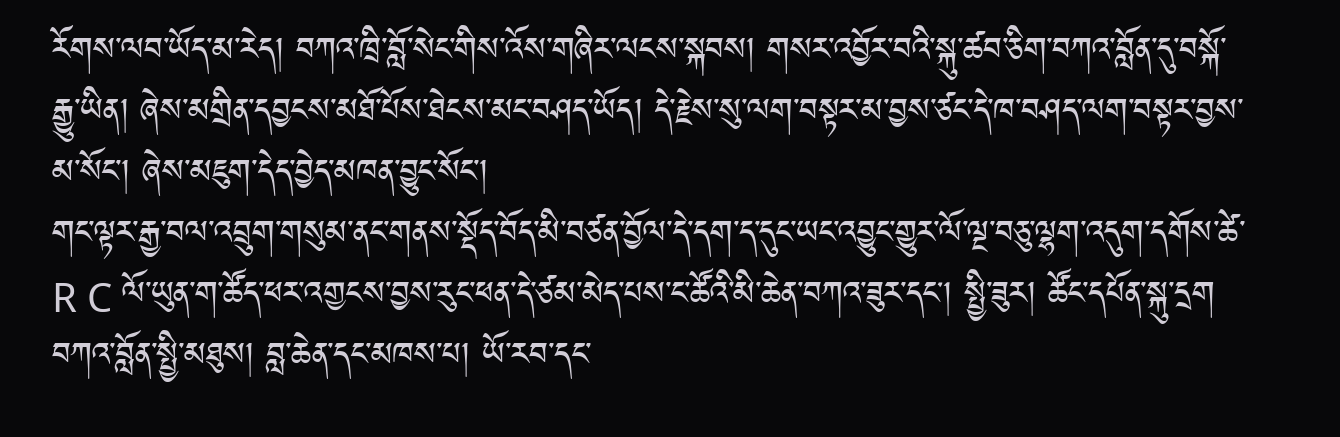རོགས་ལབ་ཡོད་མ་རེད། བཀའ་ཁྲི་བློ་སེང་གིས་འོས་གཞིར་ལངས་སྐབས། གསར་འབྱོར་བའི་སྐུ་ཚབ་ཅིག་བཀའ་བློན་དུ་བསྐོ་རྒྱུ་ཡིན། ཞེས་མགྲིན་དབྱངས་མཐོ་པོས་ཐེངས་མང་བཤད་ཡོད། དེ་རྗེས་སུ་ལག་བསྟར་མ་བྱས་ཙང་དེ་ཁ་བཤད་ལག་བསྟར་བྱས་མ་སོང་། ཞེས་མཇུག་དེད་བྱེད་མཁན་བྱུང་སོང་།
གང་ལྟར་རྒྱ་བལ་འབྲུག་གསུམ་ནང་གནས་སྡོད་བོད་མི་བཙན་བྱོལ་དེ་དག་ད་དུང་ཡང་འབྱུང་གྱུར་ལོ་ལྔ་བཅུ་ལྷག་འདུག་དགོས་ཚེ་R C ལོ་ཡུན་ག་ཚོད་ཕར་འགྱངས་བྱས་རུང་ཕན་དེ་ཙམ་མེད་པས་ང་ཚོའི་མི་ཆེན་བཀའ་ཟུར་དང། སྤྱི་ཟུར། ཚོང་དཔོན་སྐུ་དྲག བཀའ་བློན་སྤྱི་མཐུས། བླ་ཆེན་དང་མཁས་པ། ཡོ་རབ་དང་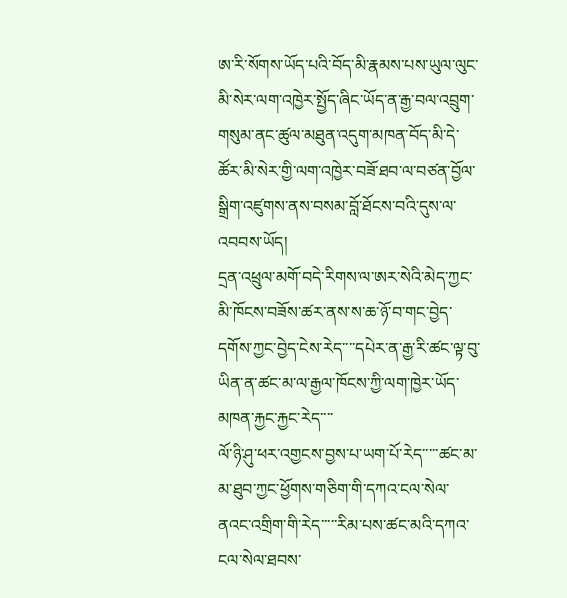ཨ་རི་སོགས་ཡོད་པའི་བོད་མི་རྣམས་པས་ཡུལ་ལུང་མི་སེར་ལག་འཁྱེར་སྤྱོད་ཞིང་ཡོད་ན་རྒྱ་བལ་འབྲུག་གསུམ་ནང་ཚུལ་མཐུན་འདུག་མཁན་བོད་མི་དེ་ཚོར་མི་སེར་གྱི་ལག་འཁྱེར་བཟོ་ཐབ་ལ་བཙན་བྱོལ་སྒྲིག་འཛུགས་ནས་བསམ་བློ་ཐོངས་བའི་དུས་ལ་འབབས་ཡོད།
དྲན་འཕྲུལ་མགོ་བདེ་རིགས་ལ་ཨར་སེའི་མེད་ཀྱང་མི་ཁོངས་བཟོས་ཚར་ནས་ས་ཆ་ཉོ་བ་གང་བྱེད་དགོས་ཀྱང་བྱེད་ངེས་རེད་་་་དཔེར་ན་རྒྱ་རི་ཚང་ལྟ་བུ་ཡིན་ན་ཚང་མ་ལ་རྒྱལ་ཁོངས་ཀྱི་ལག་ཁྱེར་ཡོད་མཁན་རྐྱང་རྐྱང་རེད་་་་
ལོ་ཉི་ཤུ་ཕར་འགྱངས་བྱས་པ་ཡག་པོ་རེད་་་་་ཚང་མ་མ་ཐུབ་ཀྱང་ཕྱོགས་གཅིག་གི་དཀའ་ངལ་སེལ་ནའང་འགྲིག་གི་རེད་་་་་རིམ་པས་ཚང་མའི་དཀའ་ངལ་སེལ་ཐབས་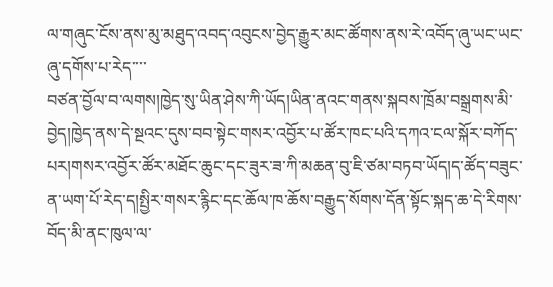ལ་གཞུང་ངོས་ནས་མུ་མཐུད་འབད་འབུངས་བྱེད་རྒྱུར་མང་ཚོགས་ནས་རེ་འབོད་ཞུ་ཡང་ཡང་ཞུ་དགོས་པ་རེད་་་་
བཙན་བྱོལ་བ་ལགས།ཁྱེད་སུ་ཡིན་ཤེས་ཀི་ཡོད།ཡིན་ནའང་གནས་སྐབས་ཁྲོམ་བསྒྲགས་མི་བྱེད།ཁྱེད་ནས་དེ་སྔའང་དུས་བབ་སྟེང་གསར་འབྱོར་པ་ཚོར་ཁང་པའི་དཀའ་ངལ་སྐོར་བཀོད་པར།གསར་འབྱོར་ཚོར་མཐོང་ཆུང་དང་ཟུར་ཟ་ཀི་མཆན་བུ་ཇི་ཙམ་བཏབ་ཡོད།ད་ཚོད་བཟུང་ན་ཡག་པོ་རེད་ད།སྤྱིར་གསར་རྙིང་དང་ཆོལ་ཁ་ཆོས་བརྒྱུད་སོགས་དོན་སྟོང་སྐད་ཆ་དེ་རིགས་བོད་མི་ནང་ཁུལ་ལ་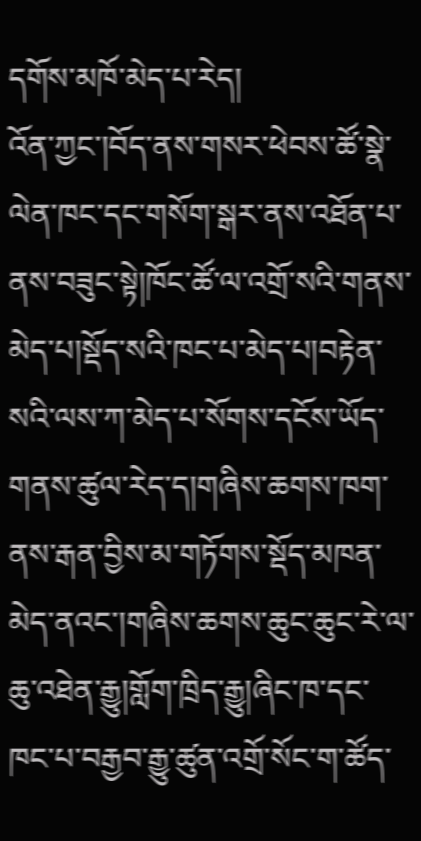དགོས་མཁོ་མེད་པ་རེད།
འོན་ཀྱང་།བོད་ནས་གསར་ཕེབས་ཚོ་སྣེ་ལེན་ཁང་དང་གསོག་སྒར་ནས་འཐོན་པ་ནས་བཟུང་སྟེ།ཁོང་ཚོ་ལ་འགྲོ་སའི་གནས་མེད་པ།སྡོད་སའི་ཁང་པ་མེད་པ།བརྟེན་སའི་ལས་ཀ་མེད་པ་སོགས་དངོས་ཡོད་གནས་ཚུལ་རེད་ད།གཞིས་ཆགས་ཁག་ནས་རྒན་བྱིས་མ་གཏོགས་སྡོད་མཁན་མེད་ནའང་།གཞིས་ཆགས་ཆུང་ཆུང་རེ་ལ་ཆུ་འཐེན་རྒྱུ།གློག་ཁྲིད་རྒྱུ།ཞིང་ཁ་དང་ཁང་པ་བརྒྱབ་རྒྱུ་ཚུན་འགྲོ་སོང་ག་ཚོད་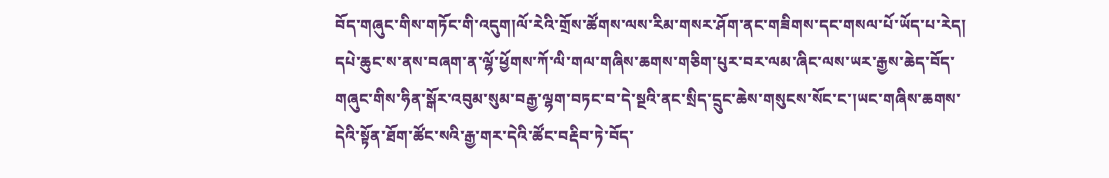བོད་གཞུང་གིས་གཏོང་གི་འདུག།ལོ་རེའི་གྲོས་ཚོགས་ལས་རིམ་གསར་ཤོག་ནང་གཟིགས་དང་གསལ་པོ་ཡོད་པ་རེད།
དཔེ་ཆུང་ས་ནས་བཞག་ན་ལྷོ་ཕྱོགས་ཀོ་ལི་གལ་གཞིས་ཆགས་གཅིག་པུར་བར་ལམ་ཞིང་ལས་ཡར་རྒྱས་ཆེད་བོད་གཞུང་གིས་ཧིན་སྒོར་འབུམ་སུམ་བརྒྱ་ལྷག་བཏང་བ་དེ་སྔའི་ནང་སྲིད་དྲུང་ཆེས་གསུངས་སོང་ང་།ཡང་གཞིས་ཆགས་དེའི་སྟོན་ཐོག་ཚོང་སའི་རྒྱ་གར་དེའི་ཚོང་བརྡིབ་ཏེ་བོད་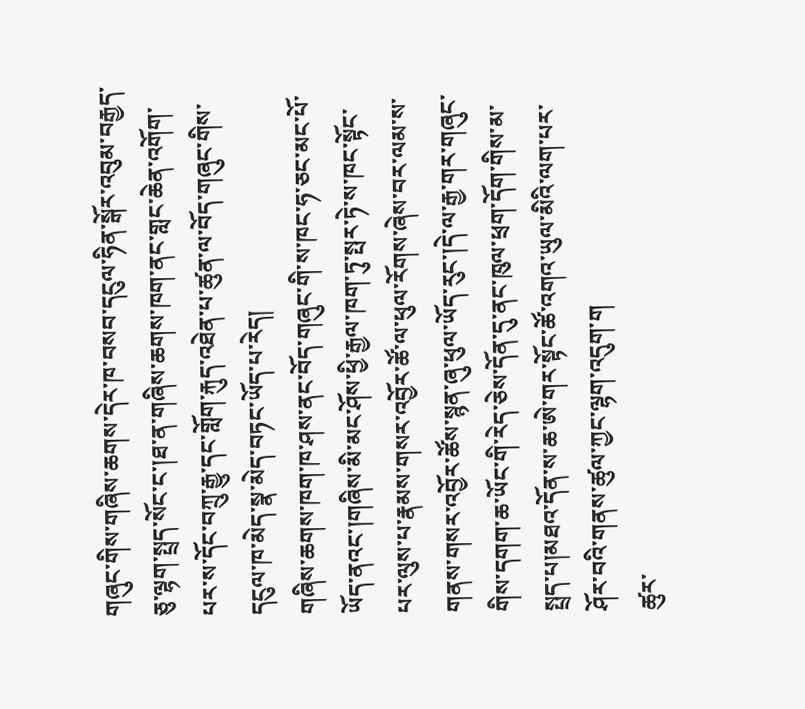གཞུང་གིས་གཞིས་ཆགས་དེར་ཁ་བསབ་དངུལ་ཧིན་སྒོར་འབུམ་བརྒྱད་ཅུ་ལྷག་སྤྲད་སོང་ང་།ཐ་ན་གཞིས་ཆགས་ཁག་ནང་གླང་ཆེན་འགོག་པར་ས་དོང་བཀྲུ་རྒྱུ་དང་གློག་རྐུད་འཐེན་པ་ཚུན་ལ་བོད་གཞུང་གིས་དངུལ་ཁ་མེད་སྣ་མེད་བཏང་ཡོད་པ་རེད།
གཞིས་ཆགས་ཁག་ཁ་ཤས་ནང་བོད་གཞུང་གི་ས་ཁང་ཧ་ཅང་མང་པོ་ཡོད་ནའང་།གཞིས་མི་མང་ཤོས་ཕྱི་རྒྱལ་ཁག་ཏུ་སྤར་ཏེ་ས་ཁང་སྟོང་པར་ལུས་པ་རྣམས་གསར་འབྱོར་ཚོ་ལ་ཕུལ་རོགས་ཞེས་བར་ལམ་ས་གནས་གསར་འབྱོར་ཚོས་སྙན་ཞུ་ཕུལ་ཡོད་རུང་།དེ་ལ་རྒྱ་གར་གཞུང་གིས་དགག་ཆ་ཡོང་གི་རེད་ཅེས་དོན་དུ་ནང་ཁུལ་ཕྲག་དོག་གིས་མ་སྤྲད་པ།མཐའ་དོན་ས་ཆ་ཨེ་གར་སྟོང་ཚོ་འགའ་ཡུལ་མིའི་ལག་པར་ཤོར་བའི་གནས་ཚུལ་ཀྱང་ལྷག་འདུག་ག
ཚུར་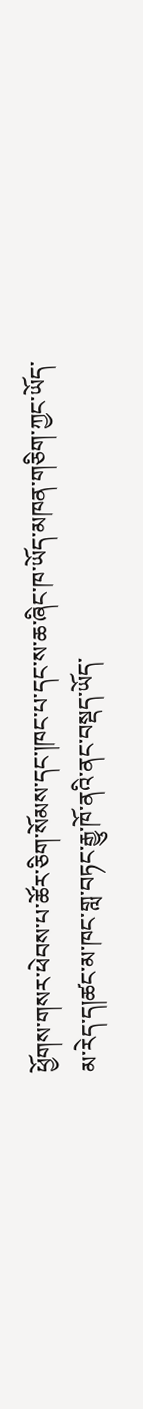ཕྱོགས་གསར་ཕེབས་པ་ཚོར་ཅིག་སོམས་དང་།ཁང་པ་དང་ས་ཆ་ཞིང་ཁ་ཡོད་མཁན་གཅིག་ཀྱང་ཡོད་མ་རེད་ད།ཚང་མ་ཁང་གླ་བཏང་རྒྱུ་ཁོ་ནའི་ནང་བསྡད་ཡོད་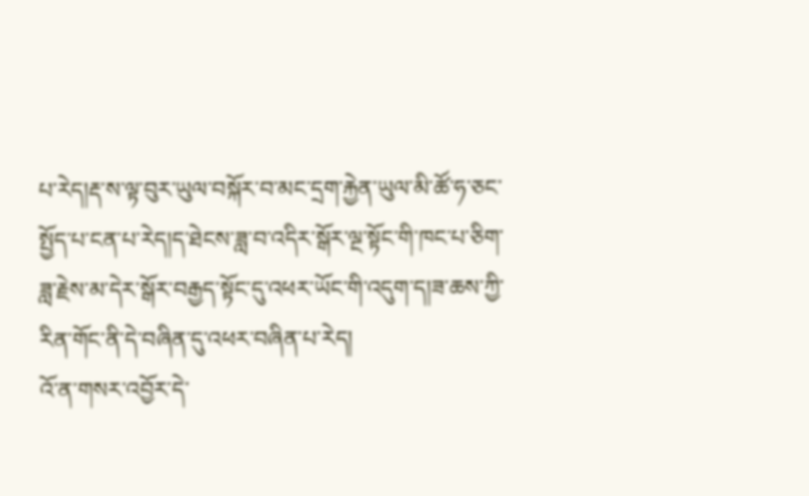པ་རེད།རྡ་ས་ལྟ་བུར་ཡུལ་བསྐོར་བ་མང་དྲག་རྐྱེན་ཡུལ་མི་ཚོ་ཧ་ཅང་སྤྱོད་པ་ངན་པ་རེད།ད་ཐེངས་ཟླ་བ་འདིར་སྒོར་ལྔ་སྟོང་གི་ཁང་པ་ཅིག་ཟླ་རྗེས་མ་དེར་སྒོར་བརྒྱད་སྟོང་དུ་འཕར་ཡོང་གི་འདུག་ད།ཟ་ཆས་ཀྱི་རིན་གོང་ནི་དེ་བཞིན་དུ་འཕར་བཞིན་པ་རེད།
འོ་ན་གསར་འབྱོར་དེ་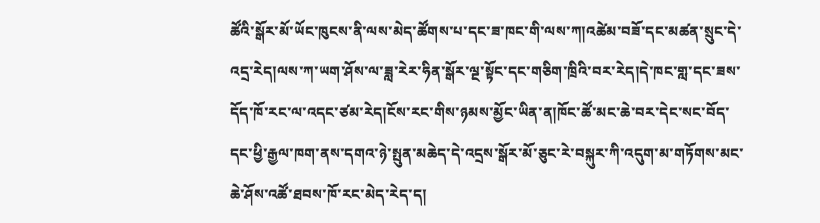ཚོའི་སྒོར་མོ་ཡོང་ཁུངས་ནི་ལས་མེད་ཚོགས་པ་དང་ཟ་ཁང་གི་ལས་ཀ།འཚེམ་བཟོ་དང་མཚན་སྲུང་དེ་འདྲ་རེད།ལས་ཀ་ཡག་ཤོས་ལ་ཟླ་རེར་ཧིན་སྒོར་ལྔ་སྟོང་དང་གཅིག་ཁྲིའི་བར་རེད།དེ་ཁང་གླ་དང་ཟས་དོད་ཁོ་རང་ལ་འདང་ཙམ་རེད།ངོས་རང་གིས་ཉམས་མྱོང་ཡིན་ན།ཁོང་ཚོ་མང་ཆེ་བར་དེང་སང་བོད་དང་ཕྱི་རྒྱལ་ཁག་ནས་དགའ་ཉེ་སྤུན་མཆེད་དེ་འདྲས་སྒོར་མོ་ཅུང་རེ་བསྐུར་ཀི་འདུག་མ་གཏོགས་མང་ཆེ་ཤོས་འཚོ་ཐབས་ཁོ་རང་མེད་རེད་ད།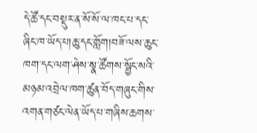དེ་ཚོ་དང་བསྡུར་ན་སོ་སོ་ལ་ཁང་པ་དང་ཞིང་ཁ་ཡོད་པ།ཆུ་དང་གློག།བཟོ་ལས་ཆུང་ཁག་དང་ལག་ཤེས་སྣ་ཚོགས་སྦྱོང་སའི་མཉམ་འབྲེལ་ཁག་ཚུན་བོད་གཞུང་གིས་འགན་གཙང་ལེན་ཡོད་པ་གཞིས་ཆགས་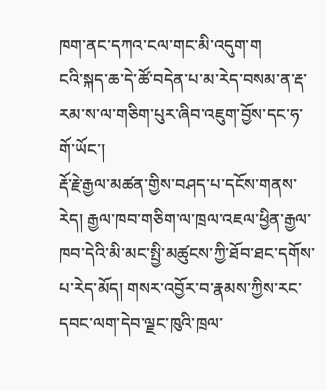ཁག་ནང་དཀའ་ངལ་གང་མི་འདུག་ག
ངའི་སྐད་ཆ་དེ་ཚོ་བདེན་པ་མ་རེད་བསམ་ན་རྡ་རམ་ས་ལ་གཅིག་པུར་ཞིབ་འཇུག་བྱོས་དང་ཧ་གོ་ཡོང་།
རྡོ་རྗེ་རྒྱལ་མཚན་གྱིས་བཤད་པ་དངོས་གནས་རེད། རྒྱལ་ཁབ་གཅིག་ལ་ཁྲལ་འཇལ་ཕྱིན་རྒྱལ་ཁབ་དེའི་མི་མང་སྤྱི་མཚུངས་ཀྱི་ཐོབ་ཐང་དགོས་པ་རེད་མོད། གསར་འབྱོར་བ་རྣམས་ཀྱིས་རང་དབང་ལག་དེབ་ལྗང་ཁུའི་ཁྲལ་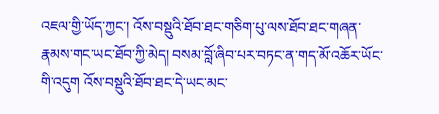འཇལ་གྱི་ཡོད་ཀྱང་། འོས་བསྡུའི་ཐོབ་ཐང་གཅིག་པུ་ལས་ཐོབ་ཐང་གཞན་རྣམས་གང་ཡང་ཐོབ་ཀྱི་མེད། བསམ་བློ་ཞིབ་པར་བཏང་ན་གད་མོ་འཆོར་ཡོང་གི་འདུག འོས་བསྡུའི་ཐོབ་ཐང་དེ་ཡང་མང་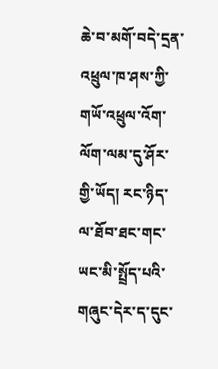ཆེ་བ་མགོ་བདེ་དྲན་འཕྲུལ་ཁ་ཤས་ཀྱི་གཡོ་འཕྲུལ་འོག་ལོག་ལམ་དུ་ཤོར་གྱི་ཡོད། རང་ཉིད་ལ་ཐོབ་ཐང་གང་ཡང་མི་སྤྲོད་པའི་གཞུང་དེར་ད་དུང་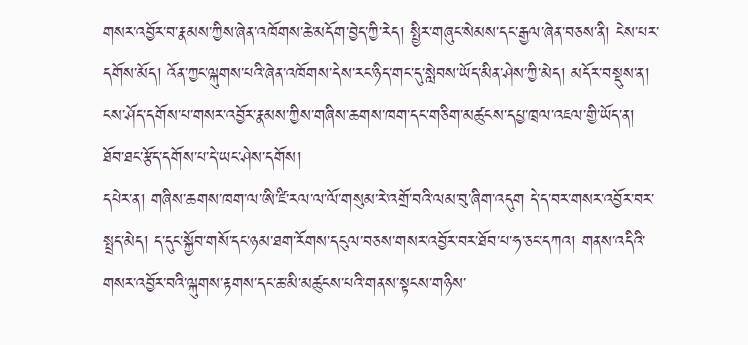གསར་འབྱོར་བ་རྣམས་ཀྱིས་ཞེན་འཁོགས་ཆེ་མདོག་བྱེད་ཀྱི་རེད། སྤྱིར་གཞུང་སེམས་དང་རྒྱལ་ཞེན་བཅས་ནི། ངེས་པར་དགོས་མོད། འོན་ཀྱང་ལྐུགས་པའི་ཞེན་འཁོགས་དེས་རང་ཉིད་གང་དུ་སླེབས་ཡོད་མིན་ཤེས་ཀྱི་མེད། མདོར་བསྡུས་ན། ངས་ཤོད་དགོས་པ་གསར་འབྱོར་རྣམས་ཀྱིས་གཞིས་ཆགས་ཁག་དང་གཅིག་མཚུངས་དཔྱ་ཁྲལ་འཇལ་གྱི་ཡོད་ན། ཐོབ་ཐང་རྩོད་དགོས་པ་དེ་ཡང་ཤེས་དགོས།
དཔེར་ན། གཞིས་ཆགས་ཁག་ལ་ཨི་ཛི་རལ་ལ་ལོ་གསུམ་རེ་འགྲོ་བའི་ལམ་བུ་ཞིག་འདུག དེ་ད་བར་གསར་འབྱོར་བར་སྤྲད་མེད། ད་དུང་སྐྱོབ་གསོ་དང་ཉམ་ཐག་རོགས་དངུལ་བཅས་གསར་འབྱོར་བར་ཐོབ་པ་ཧ་ཅང་དཀའ། གནས་འདིའི་གསར་འབྱོར་བའི་ལྐུགས་རྟགས་དང་ཆ་མི་མཚུངས་པའི་གནས་སྟངས་གཉིས་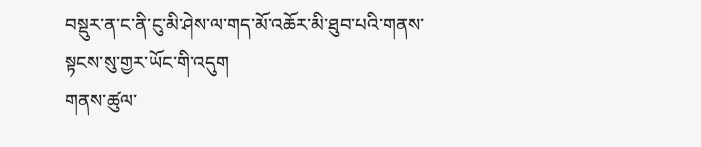བསྡུར་ན་ང་ནི་ངུ་མི་ཤེས་ལ་གད་མོ་འཆོར་མི་ཐུབ་པའི་གནས་སྟངས་སུ་གྱར་ཡོང་གི་འདུག
གནས་ཚུལ་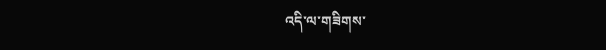འདི་ལ་གཟིགས་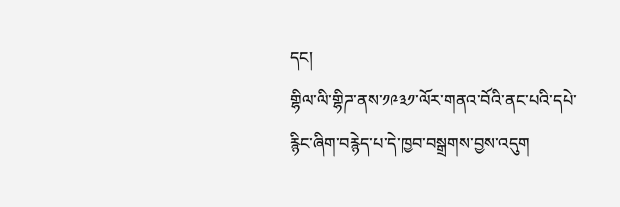དང།
གྷིལ་ལི་གྷིཌ་ནས་༡༩༣༡་ལོར་གནའ་བོའི་ནང་པའི་དཔེ་རྙིང་ཞིག་བརྙེད་པ་དེ་ཁྱབ་བསྒྲགས་བྱས་འདུག